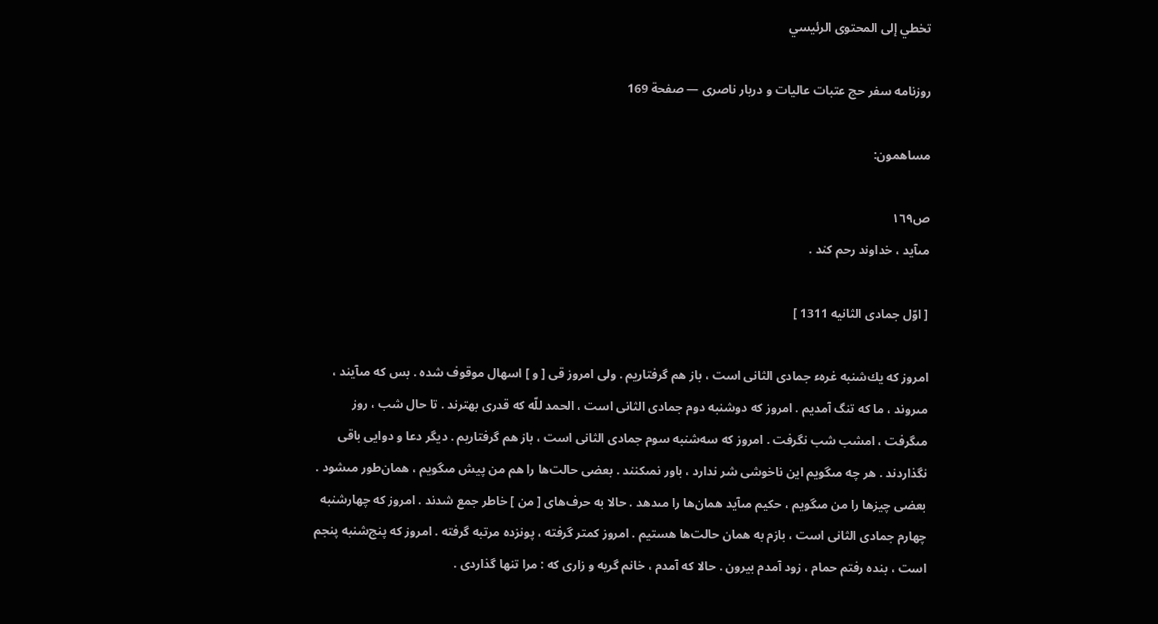تخطي إلى المحتوى الرئيسي

روزنامه سفر حج عتبات عاليات و دربار ناصرى — صفحة 169

مساهمون:

ص١٦٩
مىآيد ، خداوند رحم كند .

[ اوّل جمادى الثانيه 1311 ]

امروز كه يك‌شنبه غرهء جمادى الثانى است ، باز هم گرفتاريم . ولى امروز قى [ و ] اسهال موقوف شده . بس كه مىآيند ، مىروند ، ما كه تنگ آمديم . امروز كه دوشنبه دوم جمادى الثانى است ، الحمد للّه كه قدرى بهترند . تا حال شب ، روز مىگرفت ، امشب شب نگرفت . امروز كه سه‌شنبه سوم جمادى الثانى است ، باز هم گرفتاريم . ديگر دعا و دوايى باقى نگذاردند . هر چه مىگويم اين ناخوشى شر ندارد ، باور نمىكنند . بعضى حالت‌ها را هم من پيش مىگويم ، همان‌طور مىشود . بعضى چيزها را من مىگويم ، حكيم مىآيد همان‌ها را مىدهد . حالا به حرف‌هاى [ من ] خاطر جمع شدند . امروز كه چهارشنبه چهارم جمادى الثانى است ، بازم به همان حالت‌ها هستيم . امروز كمتر گرفته ، پونزده مرتبه گرفته . امروز كه پنج‌شنبه پنجم است ، بنده رفتم حمام ، زود آمدم بيرون . حالا كه آمدم ، خانم گريه و زارى كه : مرا تنها گذاردى .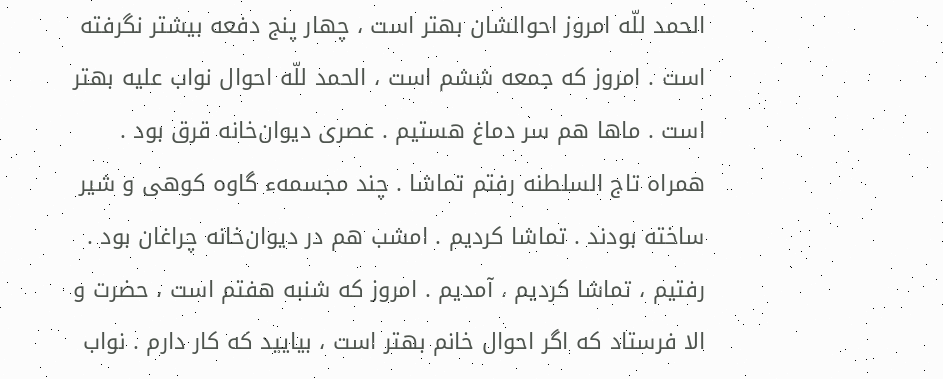الحمد للّه امروز احوالشان بهتر است ، چهار پنج دفعه بيشتر نگرفته است . امروز كه جمعه ششم است ، الحمد للّه احوال نواب عليه بهتر است . ماها هم سر دماغ هستيم . عصرى ديوان‌خانه قرق بود . همراه تاج السلطنه رفتم تماشا . چند مجسمهء گاوه كوهى و شير ساخته بودند . تماشا كرديم . امشب هم در ديوان‌خانه چراغان بود . رفتيم ، تماشا كرديم ، آمديم . امروز كه شنبه هفتم است ، حضرت و الا فرستاد كه اگر احوال خانم بهتر است ، بياييد كه كار دارم . نواب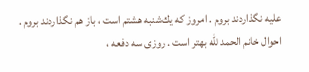عليه نگذاردند بروم . امروز كه يك‌شنبه هشتم است ، باز هم نگذاردند بروم . احوال خانم الحمد للّه بهتر است . روزى سه دفعه ،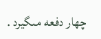چهار دفعه مىگيرد .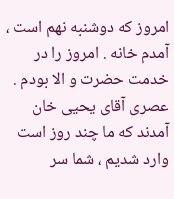امروز كه دوشنبه نهم است ، آمدم خانه . امروز را در خدمت حضرت و الا بودم . عصرى آقاى يحيى خان آمدند كه ما چند روز است وارد شديم ، شما سر